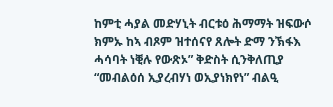ከምቲ ሓያል መድሃኒት ብርቱዕ ሕማማት ዝፍውሶ ክምኡ ከኣ ብጾም ዝተሰናየ ጸሎት ድማ ንኽፋእ ሓሳባት ነቒሉ የውጽኦ” ቅድስት ሲንቅለጢያ “መብልዕሰ ኢያረብሃነ ወኢያነክየነ” ብልዒ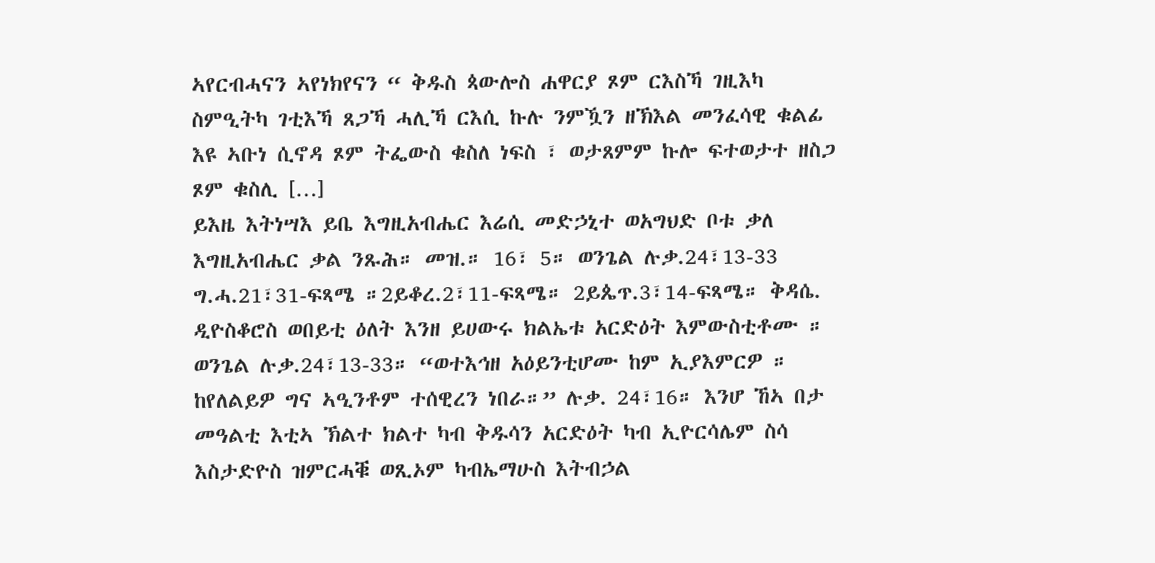ኣየርብሓናን ኣየነክየናን “ ቅዱስ ጳውሎስ ሐዋርያ ጾም ርእስኻ ገዚእካ ስምዒትካ ገቲእኻ ጸጋኻ ሓሊኻ ርእሲ ኩሉ ንምዃን ዘኽእል መንፈሳዊ ቁልፊ እዩ ኣቡነ ሲኖዳ ጾም ትፌውስ ቁስለ ነፍስ ፣ ወታጸምም ኩሎ ፍተወታተ ዘስጋ ጾም ቁስሊ […]
ይእዜ እትነሣእ ይቤ እግዚአብሔር እሬሲ መድኃኒተ ወአግህድ ቦቱ ቃለ እግዚአብሔር ቃል ንጹሕ። መዝ.። 16፣ 5። ወንጌል ሉቃ.24፣13-33 ግ.ሓ.21፣31-ፍጻሜ ።2ይቆረ.2፣11-ፍጻሜ። 2ይጴጥ.3፣14-ፍጻሜ። ቅዳሴ. ዲዮስቆሮስ ወበይቲ ዕለት እንዘ ይሀውሩ ክልኤቱ አርድዕት እምውስቲቶሙ ። ወንጌል ሉቃ.24፣13-33። “ወተእኅዘ አዕይንቲሆሙ ከም ኢያእምርዎ ። ከየለልይዎ ግና ኣዒንቶም ተሰዊረን ነበራ።” ሉቃ. 24፣16። እንሆ ኸኣ በታ መዓልቲ እቲኣ ኽልተ ክልተ ካብ ቅዱሳን አርድዕት ካብ ኢዮርሳሌም ስሳ እስታድዮስ ዝምርሓቑ ወጺኦም ካብኤማሁስ እትብኃል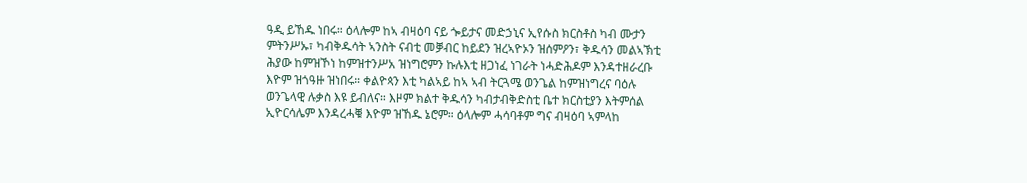ዓዲ ይኸዱ ነበሩ። ዕላሎም ከኣ ብዛዕባ ናይ ጐይታና መድኃኒና ኢየሱስ ክርስቶስ ካብ ሙታን ምትንሥኡ፣ ካብቅዱሳት ኣንስት ናብቲ መቓብር ከይደን ዝረኣዮኦን ዝሰምዖን፣ ቅዱሳን መልኣኽቲ ሕያው ከምዝኾነ ከምዝተንሥአ ዝነግሮምን ኩሉእቲ ዘጋነፈ ነገራት ነሓድሕዶም እንዳተዘራረቡ እዮም ዝጎዓዙ ዝነበሩ። ቀልዮጳን እቲ ካልኣይ ከኣ ኣብ ትርጓሜ ወንጌል ከምዝነግረና ባዕሉ ወንጌላዊ ሉቃስ እዩ ይብለና። እዞም ክልተ ቅዱሳን ካብታብቅድስቲ ቤተ ክርስቲያን እትምሰል ኢዮርሳሌም እንዳረሓቑ እዮም ዝኸዱ ኔሮም። ዕላሎም ሓሳባቶም ግና ብዛዕባ ኣምላከ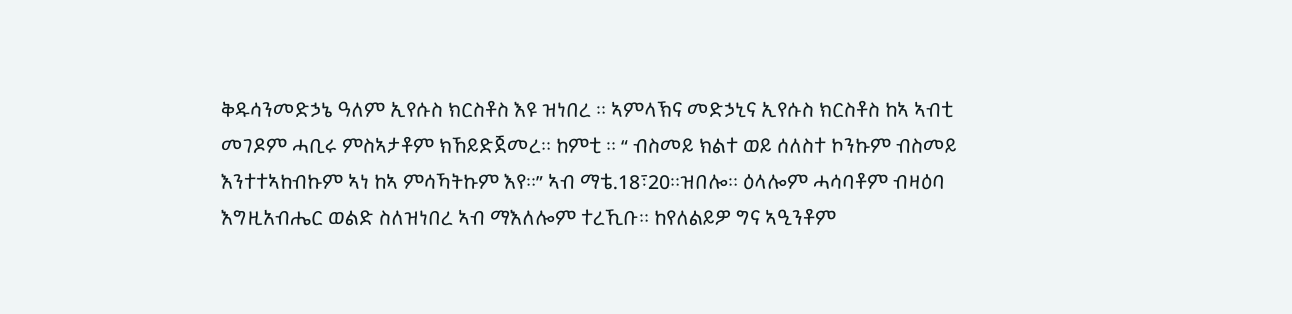ቅዱሳንመድኃኔ ዓለም ኢየሱስ ክርስቶስ እዩ ዝነበረ ። ኣምላኽና መድኃኒና ኢየሱስ ክርስቶስ ከኣ ኣብቲ መገዶም ሓቢሩ ምስኣታቶም ክኸይድጀመረ። ከምቲ ። “ ብስመይ ክልተ ወይ ሰለስተ ኮንኩም ብስመይ እንተተኣከብኩም ኣነ ከኣ ምሳኻትኩም እየ።” ኣብ ማቴ.18፣20።ዝበሎ። ዕላሎም ሓሳባቶም ብዛዕባ እግዚአብሔር ወልድ ስለዝነበረ ኣብ ማእለሎም ተረኺቡ። ከየለልይዎ ግና ኣዒንቶም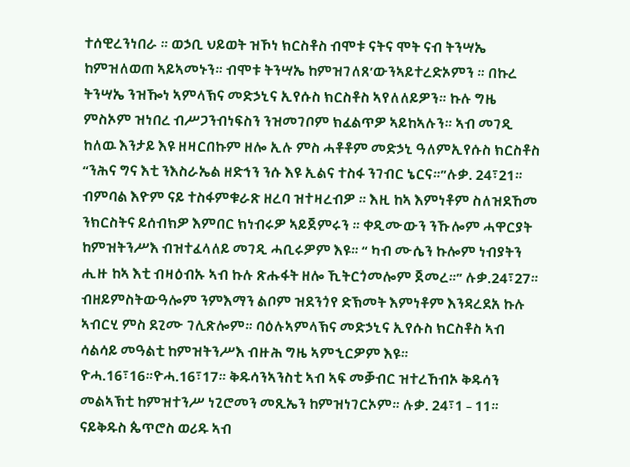ተሰዊረንነበራ ። ወኃቢ ህይወት ዝኾነ ክርስቶስ ብሞቱ ናትና ሞት ናብ ትንሣኤ ከምዝለወጠ ኣይኣመኑን። ብሞቱ ትንሣኤ ከምዝገለጸ’ውንኣይተረድኦምን ። በኩረ ትንሣኤ ንዝዀነ ኣምላኽና መድኃኒና ኢየሱስ ክርስቶስ ኣየለለይዎን። ኩሉ ግዜ ምስኦም ዝነበረ ብሥጋንብነፍስን ንዝመገቦም ክፈልጥዎ ኣይከኣሉን። ኣብ መገዲ ከለዉ እንታይ እዩ ዘዛርበኩም ዘሎ ኢሉ ምስ ሓቶቶም መድኃኒ ዓለምኢየሱስ ክርስቶስ “ንሕና ግና እቲ ንእስራኤል ዘድኅን ንሱ እዩ ኢልና ተስፋ ንገብር ኔርና።”ሉቃ. 24፣21። ብምባል እዮም ናይ ተስፋምቁራጽ ዘረባ ዝተዛረብዎ ። እዚ ከኣ እምነቶም ስለዝደኸመ ንክርስትና ይሰብክዎ እምበር ክነብሩዎ ኣይጀምሩን ። ቀዲሙውን ንኹሎም ሓዋርያት ከምዝትንሥእ ብዝተፈላለይ መገዲ ሓቢሩዎም እዩ። “ ካብ ሙሴን ኩሎም ነብያትን ሒዙ ከኣ እቲ ብዛዕብኡ ኣብ ኩሉ ጽሑፋት ዘሎ ኺትርጎመሎም ጀመረ።” ሉቃ.24፣27። ብዘይምስትውዓሎም ንምእማን ልቦም ዝደንጎየ ድኽመት እምነቶም እንዳረደአ ኩሉ ኣብርሂ ምስ ደጊሙ ገሊጽሎም። ባዕሉኣምላኽና መድኃኒና ኢየሱስ ክርስቶስ ኣብ ሳልሳይ መዓልቲ ከምዝትንሥእ ብዙሕ ግዜ ኣምኂርዎም እዩ። ዮሓ.16፣16።ዮሓ.16፣17። ቅዱሳንኣንስቲ ኣብ ኣፍ መቓብር ዝተረኸብኦ ቅዱሳን መልኣኽቲ ከምዝተንሥ ነጊሮመን መጺኤን ከምዝነገርኦም። ሉቃ. 24፣1 – 11። ናይቅዱስ ጴጥሮስ ወሪዱ ኣብ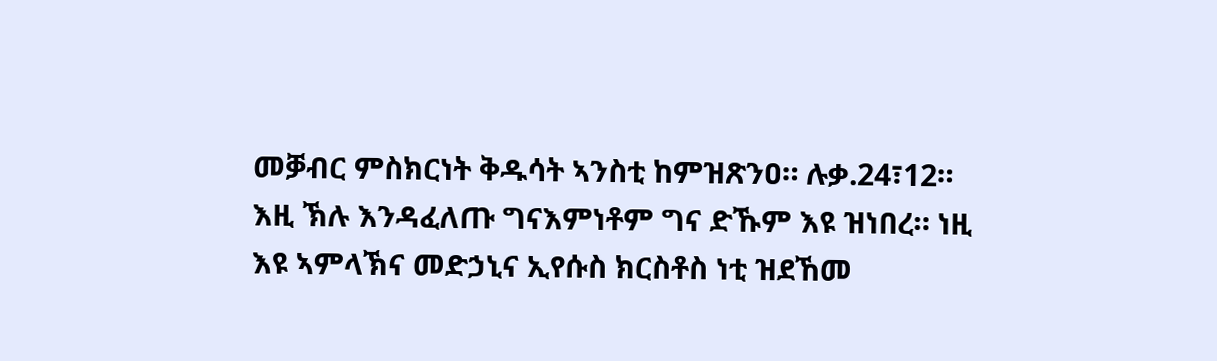መቓብር ምስክርነት ቅዱሳት ኣንስቲ ከምዝጽንዐ። ሉቃ.24፣12። እዚ ኽሉ እንዳፈለጡ ግናእምነቶም ግና ድኹም እዩ ዝነበረ። ነዚ እዩ ኣምላኽና መድኃኒና ኢየሱስ ክርስቶስ ነቲ ዝደኸመ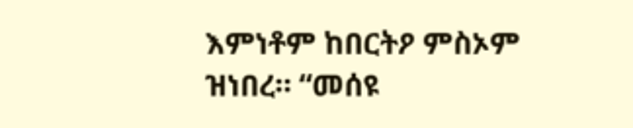እምነቶም ከበርትዖ ምስኦም ዝነበረ። “መሰዩ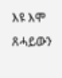እዩ እሞ ጸሓይውን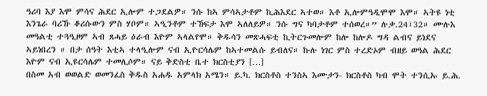ዓሪባ እያ እሞ ምሳና ሕደር ኢሎም ተጋደልዎ። ንሱ ከኣ ምሳኣታቶም ኪሕእደር ኣተወ። እቶ ኢሎምዓዲሞሞ እሞ። ኣትዩ ነቲ እንጌራ ባሪኹ ቆሪሱውን ምስ ሃቦም። ኣዒንቶም ተኸፍታ እሞ ኣለለይዎ። ንሱ ግና ካባታቶም ተሰወረ።” ሉቃ.24፣32። ሙሉእ መዓልቲ ተጓዒዞም ኣብ ጸሓይ ዕራብ እዮም ኣላልየሞ። ቅዱሳን መጽሓፍቲ ኪትርጉመሎም ከሎ ከሎዶ ግዳ ልብና ይነደና ኣይነበረን ። በታ ሰዓት እቲኣ ተላዒሎም ናብ ኢዮርሳሌም ከኣተመልሱ ይብለና። ኩሉ ነገር ምስ ተረድኦም ብዘይ ወዓል ሕደር እዮም ናብ ኢዩርሳሌም ተመሊሶም። ናይ ቅድስቲ ቤተ ክርስቲያን […]
በስመ አብ ወወልድ ወመንፈስ ቅዱስ አሐዱ አምላክ አሜን። ይ.ካ. ክርስቶስ ተንስኣ እሙታን- ክርስቶስ ካብ ሞት ተንሲኡ ይ.ሕ.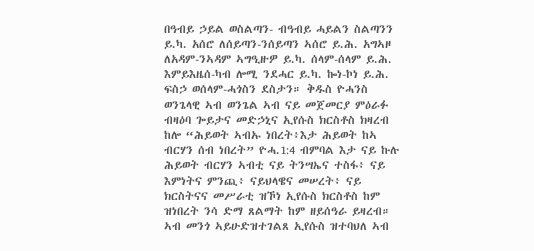በዓብይ ኃይል ወስልጣን- ብዓብይ ሓይልን ስልጣንን ይ.ካ. አሰሮ ለሰይጣን-ንሰይጣን ኣሰሮ ይ.ሕ. አግኣዞ ለአዳም-ንኣዳም ኣግዒዙዎ ይ.ካ. ሰላም-ሰላም ይ.ሕ. እምይእዜሰ-ካብ ሎሚ ንደሓር ይ.ካ. ኰነ-ኮነ ይ.ሕ. ፍስኃ ወሰላም-ሓጎስን ደስታን። ቅዱስ ዮሓንስ ወንጌላዊ ኣብ ወንጌል ኣብ ናይ መጀመርያ ምዕራፉ ብዛዕባ ጐይታና መድኃኒና ኢየሱስ ክርስቶስ ክዛረብ ከሎ “ሕይወት ኣብኡ ነበረት፥እታ ሕይወት ከኣ ብርሃን ሰብ ነበረት” ዮሓ.1:4 ብምባል እታ ናይ ኩሉ ሕይወት ብርሃን ኣብቲ ናይ ትንሣኤና ተስፋ፥ ናይ እምነትና ምንጪ፥ ናይህላዌና መሠረት፥ ናይ ክርስትናና መሥራቲ ዝኾነ ኢየሱስ ክርስቶስ ከም ዝነበረት ንሳ ድማ ጸልማት ከም ዘይሰዓራ ይዛረብ። ኣብ መንጎ ኣይሁድዝተገልጸ ኢየሱስ ዝተባህለ ኣብ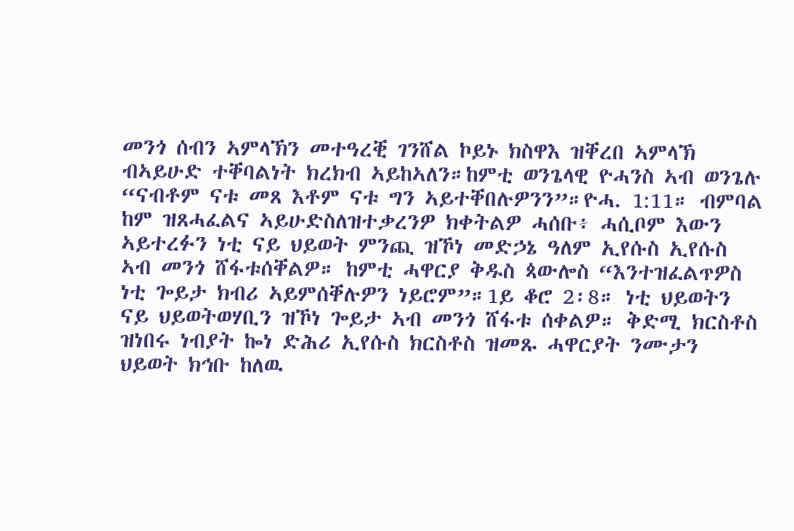መንጎ ሰብን ኣምላኽን መተዓረቒ ገንሸል ኮይኑ ክስዋእ ዝቐረበ ኣምላኽ ብኣይሁድ ተቐባልነት ክረክብ ኣይከኣለን።ከምቲ ወንጌላዊ ዮሓንስ ኣብ ወንጌሉ “ናብቶም ናቱ መጸ እቶም ናቱ ግን ኣይተቐበሉዎንን”።ዮሓ. 1:11። ብምባል ከም ዝጸሓፈልና ኣይሁድስለዝተቃረንዎ ክቀትልዎ ሓሰቡ፥ ሓሲቦም እውን ኣይተረፉን ነቲ ናይ ህይወት ምንጪ ዝኾነ መድኃኔ ዓለም ኢየሱስ ኢየሱስ ኣብ መንጎ ሸፋቱሰቐልዎ። ከምቲ ሓዋርያ ቅዱስ ጳውሎስ “እንተዝፈልጥዎስ ነቲ ጐይታ ክብሪ ኣይምሰቐሉዎን ነይሮም”።1ይ ቆሮ 2፡8። ነቲ ህይወትን ናይ ህይወትወሃቢን ዝኾነ ጐይታ ኣብ መንጎ ሸፋቱ ሰቀልዎ። ቅድሚ ክርስቶስ ዝነበሩ ነብያት ኰነ ድሕሪ ኢየሱስ ክርስቶስ ዝመጹ ሓዋርያት ንሙታን ህይወት ክኅቡ ከለዉ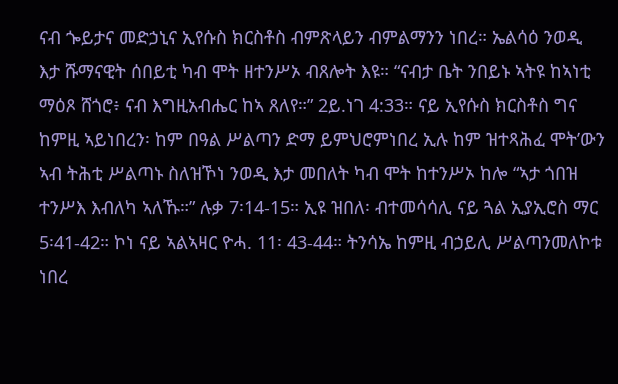ናብ ጐይታና መድኃኒና ኢየሱስ ክርስቶስ ብምጽላይን ብምልማንን ነበረ። ኤልሳዕ ንወዲ እታ ሹማናዊት ሰበይቲ ካብ ሞት ዘተንሥኦ ብጸሎት እዩ። “ናብታ ቤት ንበይኑ ኣትዩ ከኣነቲ ማዕጾ ሸጎሮ፥ ናብ እግዚአብሔር ከኣ ጸለየ።” 2ይ.ነገ 4:33። ናይ ኢየሱስ ክርስቶስ ግና ከምዚ ኣይነበረን፡ ከም በዓል ሥልጣን ድማ ይምህሮምነበረ ኢሉ ከም ዝተጻሕፈ ሞት’ውን ኣብ ትሕቲ ሥልጣኑ ስለዝኾነ ንወዲ እታ መበለት ካብ ሞት ከተንሥኦ ከሎ “ኣታ ጎበዝ ተንሥእ እብለካ ኣለኹ።” ሉቃ 7፡14-15። ኢዩ ዝበለ፡ ብተመሳሳሊ ናይ ጓል ኢያኢሮስ ማር 5፡41-42። ኮነ ናይ ኣልኣዛር ዮሓ. 11፡ 43-44። ትንሳኤ ከምዚ ብኃይሊ ሥልጣንመለኮቱ ነበረ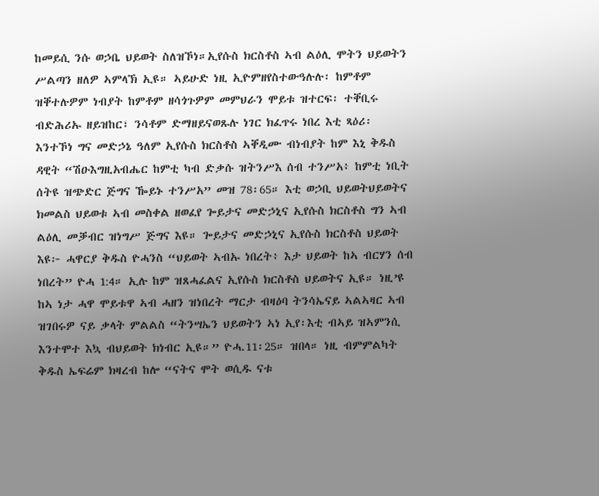ከመይሲ ንሱ ወኃቤ ህይወት ስለዝኾነ።ኢየሱስ ክርስቶስ ኣብ ልዕሊ ሞትን ህይወትን ሥልጣን ዘለዎ ኣምላኽ ኢዩ። ኣይሁድ ነዚ ኢዮምዘየስተውዓሉሉ፡ ከምቶም ዝቐተሉዎም ነብያት ከምቶም ዘሳጎጉዎም መምህራን ሞይቱ ዝተርፍ፡ ተቐቢሩ ብድሕሪኡ ዘይዝከር፣ ንሳቶም ድማዘይናወጹሉ ነገር ክፈጥሩ ነበረ እቲ ጻዕሪ፡ እንተኾነ ግና መድኃኔ ዓለም ኢየሱስ ክርስቶስ ኣቐዲሙ ብነብያት ከም እኒ ቅዱስ ዳዊት “ሽዑእግዚአብሔር ከምቲ ካብ ድቃሱ ዝትንሥእ ሰብ ተንሥአ፥ ከምቲ ነቢት ሰትዩ ዝጭድር ጅግና ዀይኑ ተንሥአ” መዝ 78፡65። እቲ ወኃቢ ህይወትህይወትና ክመልስ ህይወቱ ኣብ መስቀል ዘወፈየ ጐይታና መድኃኒና ኢየሱስ ክርስቶስ ግን ኣብ ልዕሊ መቓብር ዝነግሥ ጅግና እዩ። ጐይታና መድኃኒና ኢየሱስ ክርስቶስ ህይወት እዩ፦ ሓዋርያ ቅዱስ ዮሓንስ “ህይወት ኣብኡ ነበረት፥ እታ ህይወት ከኣ ብርሃን ሰብ ነበረት” ዮሓ 1:4። ኢሉ ከም ዝጸሓፈልና ኢየሱስ ክርስቶስ ህይወትና ኢዩ። ነዚ’ዩ ከኣ ነታ ሓዋ ሞይቱዋ ኣብ ሓዘን ዝነበረት ማርታ ብዛዕባ ትንሳኤናይ ኣልኣዛር ኣብ ዝገበሩዎ ናይ ቃላት ምልልስ “ትንሣኤን ህይወትን ኣነ ኢየ፡እቲ ብኣይ ዝኣምንሲ እንተሞተ እኳ ብህይወት ክነብር ኢዩ።” ዮሓ.11፡25። ዝበላ። ነዚ ብምምልካት ቅዱስ ኤፍሬም ክዛረብ ከሎ “ናትና ሞት ወሲዱ ናቱ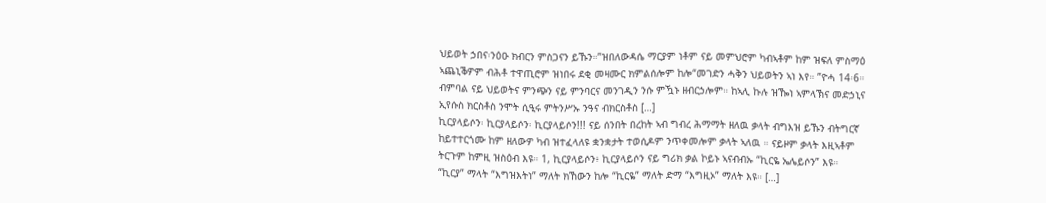ህይወት ኃበና፡ንዕዑ ክብርን ምስጋናን ይኹን።”ዝበለውዳሴ ማርያም ነቶም ናይ መምህሮም ካብኣቶም ከም ዝፍለ ምስማዕ ኣጨኒቕዎም ብሕቶ ተዋጢሮም ዝነበሩ ደቂ መዛሙር ክምልሰሎም ከሎ“መገድን ሓቅን ህይወትን ኣነ እየ። ”ዮሓ 14፡6። ብምባል ናይ ህይወትና ምንጭን ናይ ምንባርና መንገዲን ንሱ ምዃኑ ዘብርኃሎም። ከኣሊ ኩሉ ዝዀነ ኣምላኽና መድኃኒና ኢየሱስ ክርስቶስ ንሞት ሲዒሩ ምትንሥኡ ንዓና ብክርስቶስ […]
ኪርያላይሶን፡ ኪርያላይሶን፡ ኪርያላይሶን!!! ናይ ሰንበት በረከት ኣብ ግብረ ሕማማት ዘለዉ ቃላት ብግእዝ ይኹን ብትግርኛ ከይተተርጎሙ ከም ዘለውዎ ካብ ዝተፈላለዩ ቋንቋታት ተወሲዶም ንጥቀመሎም ቃላት ኣለዉ ። ናይዞም ቃላት እዚኣቶም ትርጉም ከምዚ ዝስዕብ እዩ። 1, ኪርያላይሶን፥ ኪርያላይሶን ናይ ግሪክ ቃል ኮይኑ ኣናብብኡ “ኪርዬ ኤሌይሶን” እዩ። “ኪርያ” ማላት “እግዝእትነ” ማለት ክኸውን ከሎ “ኪርዬ” ማለት ድማ “እግዚኦ” ማለት እዩ። […]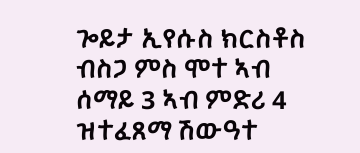ጐይታ ኢየሱስ ክርስቶስ ብስጋ ምስ ሞተ ኣብ ሰማይ 3 ኣብ ምድሪ 4 ዝተፈጸማ ሽውዓተ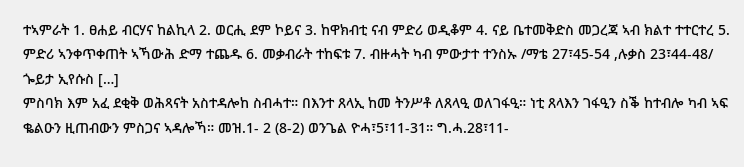ተኣምራት 1. ፀሐይ ብርሃና ከልኪላ 2. ወርሒ ደም ኮይና 3. ከዋክብቲ ናብ ምድሪ ወዲቆም 4. ናይ ቤተመቅድስ መጋረጃ ኣብ ክልተ ተተርተረ 5. ምድሪ ኣንቀጥቀጠት ኣኻውሕ ድማ ተጨዱ 6. መቃብራት ተከፍቱ 7. ብዙሓት ካብ ምውታተ ተንስኡ /ማቴ 27፣45-54 ,ሉቃስ 23፣44-48/ ጐይታ ኢየሱስ […]
ምስባክ እም አፈ ደቂቅ ወሕጻናት አስተዳሎከ ስብሓተ። በእንተ ጸላኢ ከመ ትንሥቶ ለጸላዒ ወለገፋዒ። ነቲ ጸላእን ገፋዒን ስቕ ከተብሎ ካብ ኣፍ ቈልዑን ዚጠብውን ምስጋና ኣዳሎኻ። መዝ.1- 2 (8-2) ወንጌል ዮሓ፣5፣11-31። ግ.ሓ.28፣11-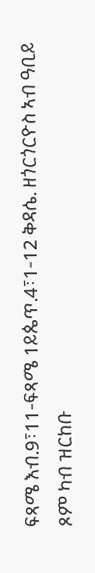ፍጻሜ እብ.9፣11-ፍጻሜ 1ይጴጥ.4፣1-12 ቅዳሴ. ዘጎርጎርዮስ ኣብ ዓቢይ ጾም ካብ ዝርከቡ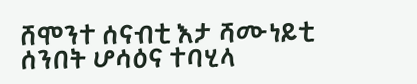ሸሞንተ ሰናብቲ እታ ሻሙነይቲ ሰንበት ሆሳዕና ተባሂላ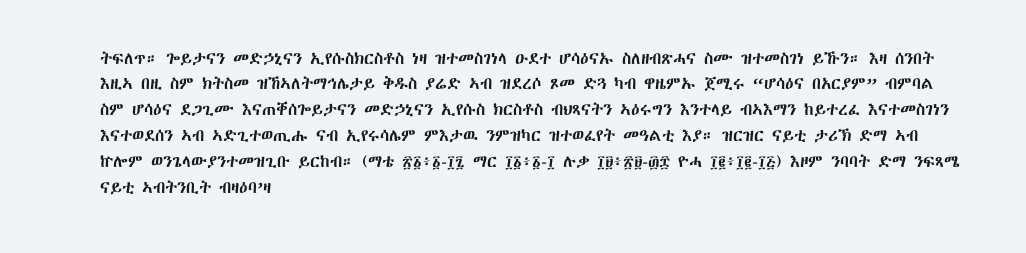ትፍለጥ። ጐይታናን መድኃኒናን ኢየሱስክርስቶስ ነዛ ዝተመስገነላ ዑደተ ሆሳዕናኡ ስለዘብጽሓና ስሙ ዝተመስገነ ይኹን። እዛ ሰንበት እዚኣ በዚ ስም ክትስመ ዝኸኣለትማኅሌታይ ቅዱስ ያሬድ ኣብ ዝደረሶ ጾመ ድጓ ካብ ዋዜምኡ ጀሚሩ “ሆሳዕና በአርያም” ብምባል ስም ሆሳዕና ደጋጊሙ እናጠቐሰጐይታናን መድኃኒናን ኢየሱስ ክርስቶስ ብህጻናትን ኣዕሩግን እንተላይ ብኣእማን ከይተረፈ እናተመስገነን እናተወደሰን ኣብ ኣድጊተወጢሑ ናብ ኢየሩሳሌም ምእታዉ ንምዝካር ዝተወፈየት መዓልቲ እያ። ዝርዝር ናይቲ ታሪኽ ድማ ኣብ ኵሎም ወንጌላውያንተመዝጊቡ ይርከብ። (ማቴ ፳፩፥፩-፲፯ ማር ፲፩፥፩-፲ ሉቃ ፲፱፥፳፱-፴፰ ዮሓ ፲፪፥፲፪-፲፭) እዞም ንባባት ድማ ንፍጻሜ ናይቲ ኣብትንቢት ብዛዕባ’ዛ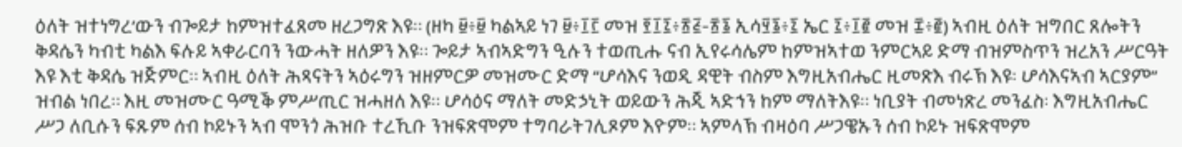ዕለት ዝተነግረ’ውን ብጐይታ ከምዝተፈጸመ ዘረጋግጽ እዩ። (ዘካ ፱፥፱ ካልኣይ ነገ ፱፥፲፫ መዝ ፻፲፯፥፳፭-፳፮ ኢሳ፶፮፥፯ ኤር ፯፥፲፪ መዝ ፰፥፪) ኣብዚ ዕለት ዝግበር ጸሎትን ቅዳሴን ካብቲ ካልእ ፍሉይ ኣቀራርባን ንውሓት ዘለዎን እዩ። ጐይታ ኣብኣድግን ዒሉን ተወጢሑ ናብ ኢየሩሳሌም ከምዝኣተወ ንምርኣይ ድማ ብዝምስጥን ዝረአን ሥርዓት እዩ እቲ ቅዳሴ ዝጅምር። ኣብዚ ዕለት ሕጻናትን ኣዕሩግን ዝዘምርዎ መዝሙር ድማ “ሆሳእና ንወዲ ዳዊት ብስም እግዚአብሔር ዚመጽእ ብሩኽ እዩ፡ ሆሳእናኣብ ኣርያም” ዝብል ነበረ። እዚ መዝሙር ዓሚቕ ምሥጢር ዝሓዘለ እዩ። ሆሳዕና ማለት መድኃኒት ወይውን ሕጂ ኣድኅን ከም ማለትእዩ። ነቢያት ብመነጽረ መንፈስ፡ እግዚአብሔር ሥጋ ለቢሱን ፍጹም ሰብ ኮይኑን ኣብ ሞንጎ ሕዝቡ ተረኺቡ ንዝፍጽሞም ተግባራትገሊጾም እዮም። ኣምላኽ ብዛዕባ ሥጋዌኡን ሰብ ኮይኑ ዝፍጽሞም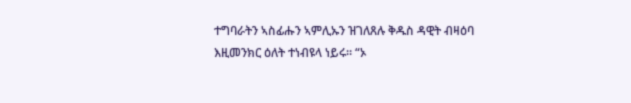ተግባራትን ኣስፊሑን ኣምሊኡን ዝገለጸሉ ቅዱስ ዳዊት ብዛዕባ እዚመንክር ዕለት ተነብዩላ ነይሩ። “ኦ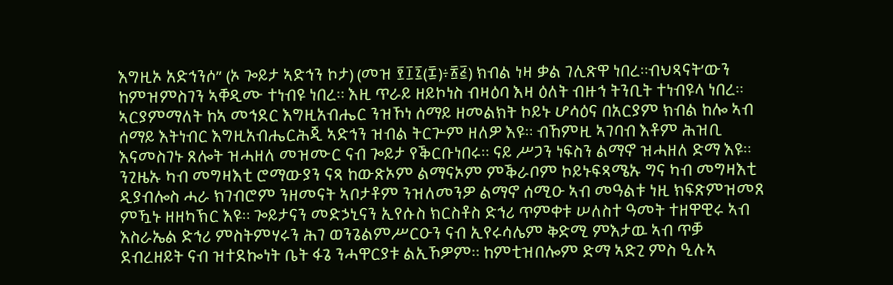እግዚኦ አድኅንሶ” (ኦ ጐይታ ኣድኅን ኮታ) (መዝ ፻፲፯(፰)፥፳፭) ክብል ነዛ ቃል ገሊጽዋ ነበረ።ብህጻናት’ውን ከምዝምስገን ኣቐዲሙ ተነብዩ ነበረ። እዚ ጥራይ ዘይኮነስ ብዛዕባ እዛ ዕለት ብዙኅ ትንቢት ተነብዩላ ነበረ። ኣርያምማለት ከኣ መኅደር እግዚአብሔር ንዝኾነ ሰማይ ዘመልክት ኮይኑ ሆሳዕና በአርያም ክብል ከሎ ኣብ ሰማይ እትነብር እግዚአብሔርሕጂ ኣድኅን ዝብል ትርጕም ዘለዎ እዩ። ብኸምዚ ኣገባብ እቶም ሕዝቢ እናመስገኑ ጸሎት ዝሓዘለ መዝሙር ናብ ጐይታ የቕርቡነበሩ። ናይ ሥጋን ነፍስን ልማኖ ዝሓዘለ ድማ እዩ። ንጊዜኡ ካብ መግዛእቲ ሮማውያን ናጻ ከውጽኦም ልማናኦም ምቕራቦም ኮይኑፍጻሜኡ ግና ካብ መግዛእቲ ዲያብሎስ ሓራ ክገብሮም ንዘመናት ኣቦታቶም ንዝለመንዎ ልማኖ ሰሚዑ ኣብ መዓልቱ ነዚ ክፍጽምዝመጸ ምዃኑ ዘዘካኽር እዩ። ጐይታናን መድኃኒናን ኢየሱስ ክርስቶስ ድኅሪ ጥምቀቱ ሠለስተ ዓመት ተዘዋዊሩ ኣብ እስራኤል ድኅሪ ምስትምሃሩን ሕገ ወንጌልምሥርዑን ናብ ኢየሩሳሌም ቅድሚ ምእታዉ ኣብ ጥቓ ደብረዘይት ናብ ዝተደኰነት ቤት ፋጌ ንሓዋርያቱ ልኢኾዎም። ከምቲዝበሎም ድማ ኣድጊ ምስ ዒሉኣ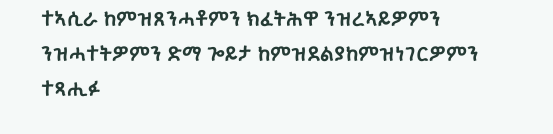ተኣሲራ ከምዝጸንሓቶምን ክፈትሕዋ ንዝረኣይዎምን ንዝሓተትዎምን ድማ ጐይታ ከምዝደልያከምዝነገርዎምን ተጻሒፉ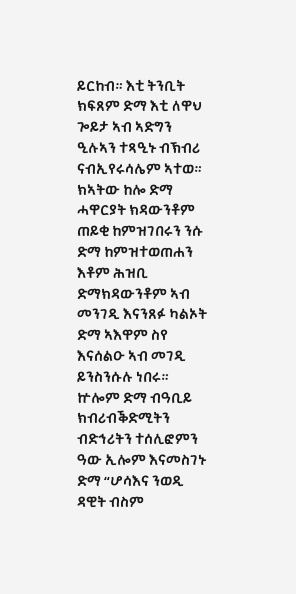ይርከብ። እቲ ትንቢት ክፍጸም ድማ እቲ ለዋህ ጐይታ ኣብ ኣድግን ዒሉኣን ተጻዒኑ ብኽብሪ ናብኢየሩሳሌም ኣተወ። ክኣትው ከሎ ድማ ሓዋርያት ክዳውንቶም ጠይቂ ከምዝገበሩን ንሱ ድማ ከምዝተወጠሐን እቶም ሕዝቢ ድማክዳውንቶም ኣብ መንገዲ እናንጸፉ ካልኦት ድማ ኣእዋም ስየ እናሰልዑ ኣብ መገዲ ይንስንሱሉ ነበሩ። ኵሎም ድማ ብዓቢይ ክብሪብቕድሚትን ብድኅሪትን ተሰሊፎምን ዓው ኢሎም እናመስገኑ ድማ “ሆሳእና ንወዲ ዳዊት ብስም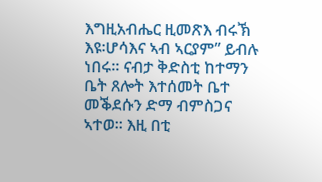እግዚአብሔር ዚመጽእ ብሩኽ እዩ፡ሆሳእና ኣብ ኣርያም” ይብሉ ነበሩ። ናብታ ቅድስቲ ከተማን ቤት ጸሎት እተሰመት ቤተ መቕደሱን ድማ ብምስጋና ኣተወ። እዚ በቲ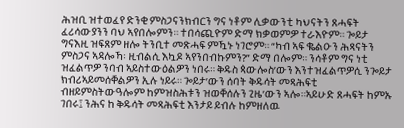ሕዝቢ ዝተወፈየ ድንቂ ምስጋናንክብርን ግና ነቶም ሊቃውንቲ ካህናትን ጸሓፍት ፈሪሳውያንን ባህ ኣየበሎምን። ተበሳጪዮም ድማ ክቃወምዎ ተራእዮም። ጐይታ ግናእዚ ዝፍጸም ዘሎ ትንቢተ መጽሓፍ ምዃኑ ነገሮም። “ካብ ኣፍ ቈልዑን ሕጻናትን ምስጋና ኣዳሎኻ፡ ዚብልሲ እኳዶ ኣየንበብኩምን?” ድማ በሎም። ንሳቶም ግና ነቲ ዝፈልጥዎ ንባብ ኣይስተውዕልዎን ነበሩ። ቅዱስ ጳውሎስ’ውን እንተዝፈልጥዎሲ ንጐይታ ክብሪኣይመሰቐልዎን ኢሉ ነይሩ። ጐይታ’ውን ሰባት ቅዱሳት መጻሕፍቲ ብዘይምስትውዓሎም ከምዝስሕቱን ዝወቐሰሉን ጊዜ’ውን ኣሎ።ኣይሁድ ጸሓፍት ከምኡ ገበሩ፤ ንሕና ከ ቅዱሳት መጻሕፍቲ እንታይ ይብሉ ከምዘለዉ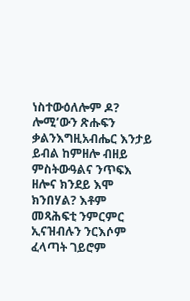ነስተውዕለሎም ዶ? ሎሚ’ውን ጽሑፍን ቃልንእግዚአብሔር እንታይ ይብል ከምዘሎ ብዘይ ምስትውዓልና ንጥፍእ ዘሎና ክንደይ እሞ ክንበሃል? እቶም መጻሕፍቲ ንምርምር ኢናዝብሉን ንርእሶም ፈላጣት ገይሮም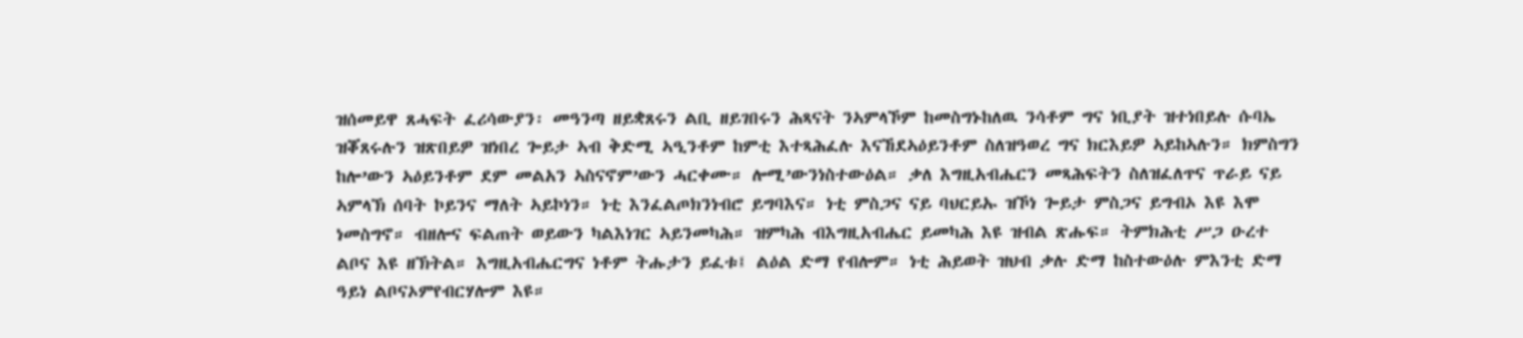ዝሰመይዋ ጸሓፍት ፈሪሳውያን፡ መዓንጣ ዘይቋጸሩን ልቢ ዘይገበሩን ሕጻናት ንኣምላኾም ከመስግኑከለዉ ንሳቶም ግና ነቢያት ዝተነበይሉ ሱባኤ ዝቖጸሩሉን ዝጽበይዎ ዝነበረ ጐይታ ኣብ ቅድሚ ኣዒንቶም ከምቲ እተጻሕፈሉ እናኸደኣዕይንቶም ስለዝዓወረ ግና ክርእይዎ ኣይከኣሉን። ክምስግን ከሎ’ውን ኣዕይንቶም ደም መልአን ኣስናኖም’ውን ሓርቀሙ። ሎሚ’ውንነስተውዕል። ቃለ እግዚአብሔርን መጻሕፍትን ስለዝፈለጥና ጥራይ ናይ ኣምላኽ ሰባት ኮይንና ማለት ኣይኮነን። ነቲ እንፈልጦክንነብሮ ይግባእና። ነቲ ምስጋና ናይ ባህርይኡ ዝኾነ ጐይታ ምስጋና ይግብኦ እዩ እሞ ነመስግኖ። ብዘሎና ፍልጠት ወይውን ካልእነገር ኣይንመካሕ። ዝምካሕ ብእግዚአብሔር ይመካሕ እዩ ዝብል ጽሑፍ። ትምክሕቲ ሥጋ ዑረተ ልቦና እዩ ዘኽትል። እግዚአብሔርግና ነቶም ትሑታን ይፈቱ፤ ልዕል ድማ የብሎም። ነቲ ሕይወት ዝህብ ቃሉ ድማ ከስተውዕሉ ምእንቲ ድማ ዓይነ ልቦናኦምየብርሃሎም እዩ።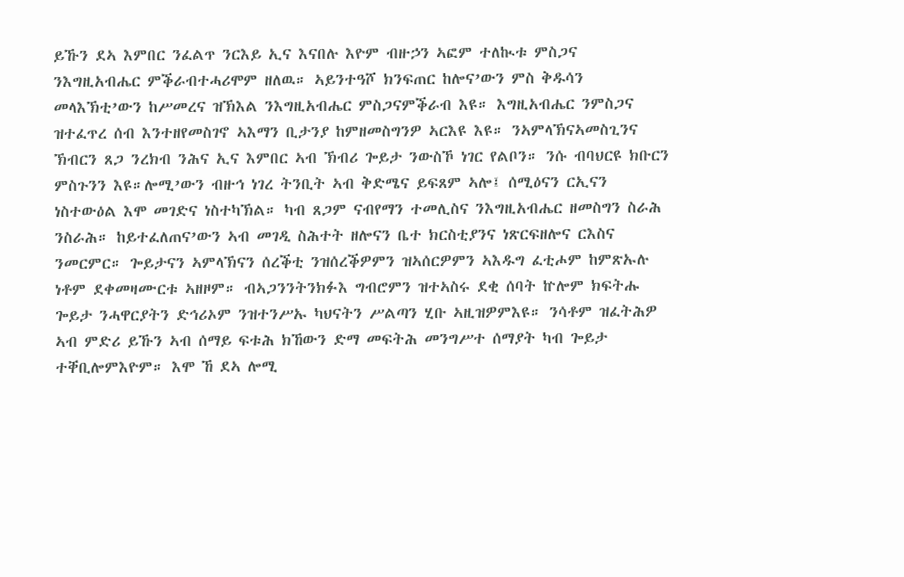ይኹን ደኣ እምበር ንፈልጥ ንርእይ ኢና እናበሉ እዮም ብዙኃን ኣፎም ተለኲቱ ምስጋና ንእግዚአብሔር ምቕራብተሓሪሞም ዘለዉ። ኣይንተዓሾ ክንፍጠር ከሎና’ውን ምስ ቅዱሳን መላእኽቲ’ውን ከሥመረና ዝኽእል ንእግዚአብሔር ምስጋናምቕራብ እዩ። እግዚአብሔር ንምስጋና ዝተፈጥረ ሰብ እንተዘየመስገኖ ኣእማን ቢታንያ ከምዘመስግንዎ ኣርእዩ እዩ። ንኣምላኽናኣመስጊንና ኽብርን ጸጋ ንረክብ ንሕና ኢና እምበር ኣብ ኽብሪ ጐይታ ንውስኾ ነገር የልቦን። ንሱ ብባህርዩ ክቡርን ምስጉንን እዩ።ሎሚ’ውን ብዙኅ ነገረ ትንቢት ኣብ ቅድሜና ይፍጸም ኣሎ፤ ሰሚዕናን ርኢናን ነስተውዕል እሞ መገድና ነስተካኽል። ካብ ጸጋም ናብየማን ተመሊስና ንእግዚአብሔር ዘመስግን ስራሕ ንስራሕ። ከይተፈለጠና’ውን ኣብ መገዲ ስሕተት ዘሎናን ቤተ ክርስቲያንና ነጽርፍዘሎና ርእስና ንመርምር። ጐይታናን ኣምላኽናን ሰረቕቲ ንዝሰረቕዎምን ዝኣሰርዎምን ኣእዱግ ፈቲሖም ከምጽኡሉ ነቶም ደቀመዛሙርቱ ኣዘዞም። ብኣጋንንትንክፉእ ግብሮምን ዝተኣስሩ ደቂ ሰባት ኵሎም ክፍትሑ ጐይታ ንሓዋርያትን ድኅሪኦም ንዝተንሥኡ ካህናትን ሥልጣን ሂቡ ኣዚዝዎምእዩ። ንሳቶም ዝፈትሕዎ ኣብ ምድሪ ይኹን ኣብ ሰማይ ፍቱሕ ክኸውን ድማ መፍትሕ መንግሥተ ሰማያት ካብ ጐይታ ተቐቢሎምእዮም። እሞ ኸ ደኣ ሎሚ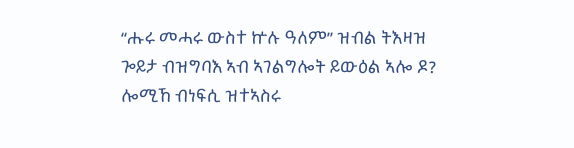“ሑሩ መሓሩ ውስተ ኵሉ ዓለም” ዝብል ትእዛዝ ጐይታ ብዝግባእ ኣብ ኣገልግሎት ይውዕል ኣሎ ዶ? ሎሚኸ ብነፍሲ ዝተኣስሩ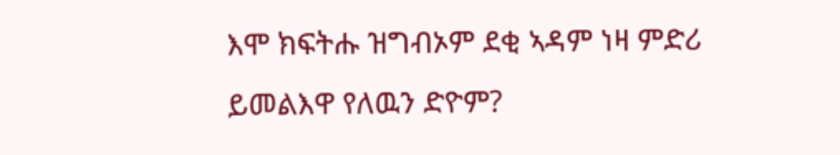እሞ ክፍትሑ ዝግብኦም ደቂ ኣዳም ነዛ ምድሪ ይመልእዋ የለዉን ድዮም?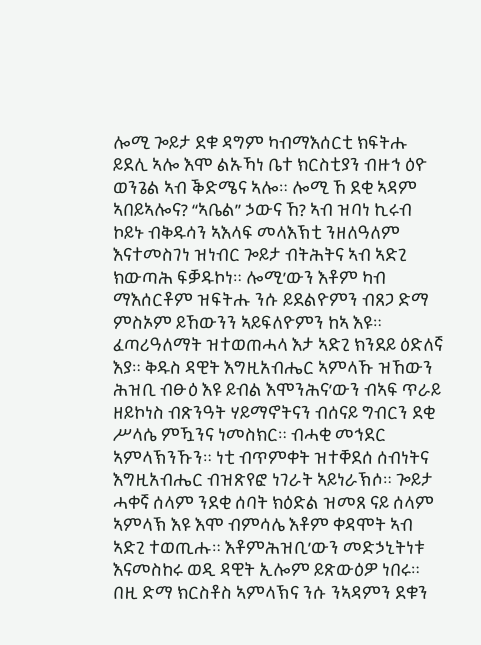ሎሚ ጐይታ ደቁ ዳግም ካብማእሰርቲ ክፍትሑ ይደሊ ኣሎ እሞ ልኡኻነ ቤተ ክርስቲያን ብዙኅ ዕዮ ወንጌል ኣብ ቕድሜና ኣሎ። ሎሚ ኸ ደቂ ኣዳም ኣበይኣሎና? “ኣቤል” ኃውና ኸ? ኣብ ዝባነ ኪሩብ ኮይኑ ብቅዱሳን ኣእላፍ መላእኽቲ ንዘለዓለም እናተመስገነ ዝነብር ጐይታ ብትሕትና ኣብ ኣድጊ ክውጣሕ ፍቓዱኮነ። ሎሚ’ውን እቶም ካብ ማእሰርቶም ዝፍትሑ ንሱ ይደልዮምን ብጸጋ ድማ ምስኦም ይኸውንን ኣይፍለዮምን ከኣ እዩ። ፈጣሪዓለማት ዝተወጠሓላ እታ ኣድጊ ክንደይ ዕድለኛ እያ። ቅዱስ ዳዊት እግዚአብሔር ኣምላኹ ዝኸውን ሕዝቢ ብፁዕ እዩ ይብል እሞንሕና’ውን ብኣፍ ጥራይ ዘይኮነስ ብጽንዓት ሃይማኖትናን ብሰናይ ግብርን ደቂ ሥላሴ ምዃንና ነመስክር። ብሓቂ መኅደር ኣምላኽንኹን። ነቲ ብጥምቀት ዝተቐደሰ ሰብነትና እግዚአብሔር ብዝጽየፎ ነገራት ኣይነራኽሶ። ጐይታ ሓቀኛ ሰላም ንደቂ ሰባት ክዕድል ዝመጸ ናይ ሰላም ኣምላኽ እዩ እሞ ብምሳሌ እቶም ቀዳሞት ኣብ ኣድጊ ተወጢሑ። እቶምሕዝቢ’ውን መድኃኒትነቱ እናመስከሩ ወዲ ዳዊት ኢሎም ይጽውዕዎ ነበሩ። በዚ ድማ ክርስቶስ ኣምላኽና ንሱ ንኣዳምን ደቁን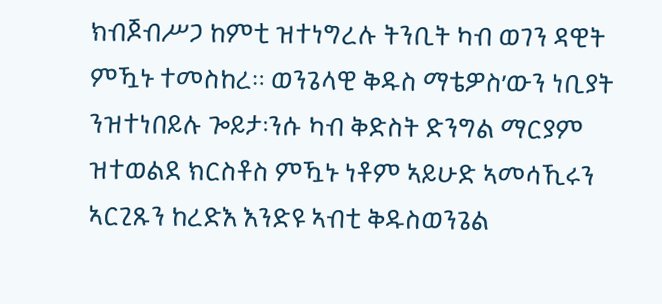ክብጆብሥጋ ከምቲ ዝተነግረሉ ትንቢት ካብ ወገን ዳዊት ምዃኑ ተመስከረ። ወንጌላዊ ቅዱስ ማቴዎስ’ውን ነቢያት ንዝተነበይሉ ጐይታ፡ንሱ ካብ ቅድስት ድንግል ማርያም ዝተወልደ ክርስቶስ ምዃኑ ነቶም ኣይሁድ ኣመሳኺሩን ኣርጊጹን ከረድእ እንድዩ ኣብቲ ቅዱስወንጌል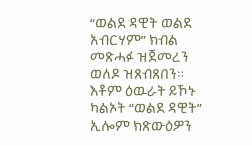“ወልደ ዳዊት ወልደ አብርሃም” ክብል መጽሓፉ ዝጀመረን ወለዶ ዝጸብጸበን። እቶም ዕዉራት ይኾኑ ካልኦት “ወልደ ዳዊት” ኢሎም ክጽውዕዎን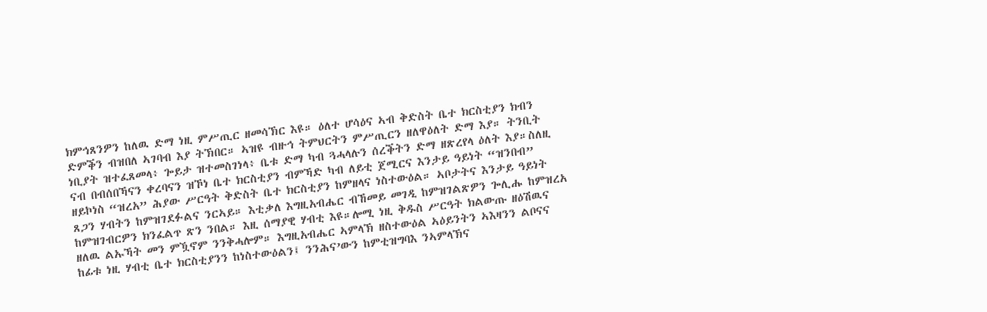ክምኅጸንዎን ከለዉ ድማ ነዚ ምሥጢር ዘመሳኽር እዩ። ዕለተ ሆሳዕና ኣብ ቅድስት ቤተ ክርስቲያን ክብን ድምቕን ብዝበለ ኣገባብ እያ ትኽበር። ኣዝዩ ብዙኅ ትምህርትን ምሥጢርን ዘለዋዕለት ድማ እያ። ትንቢት ነቢያት ዝተፈጸመላ፥ ጐይታ ዝተመስገነላ፥ ቤቱ ድማ ካብ ጓሓላሉን ሰረቕትን ድማ ዘጽረየላ ዕለት እያ።ስለዚ ናብ በብሰበኻናን ቀረባናን ዝኾነ ቤተ ክርስቲያን ብምኻድ ካብ ለይቲ ጀሚርና እንታይ ዓይነት “ዝንበብ” ዘይኮነስ “ዝረአ” ሕያው ሥርዓት ቅድስት ቤተ ክርስቲያን ከምዘላና ነስተውዕል። ኣቦታትና እንታይ ዓይነት ጸጋን ሃብትን ከምዝገደፉልና ንርኣይ። እቲቃለ እግዚአብሔር ብኸመይ መገዲ ከምዝገልጽዎን ጐሊሑ ከምዝረአ ከምዝገብርዎን ክንፈልጥ ጽን ንበል። እዚ ሰማያዊ ሃብቲ እዩ።ሎሚ ነዚ ቅዱስ ሥርዓት ክልውጡ ዘዕሽዉና ዘለዉ ልኡኻት መን ምዃኖም ንንቅሓሎም። እግዚአብሔር ኣምላኽ ዘስተውዕል ኣዕይንትን ኣእዛንን ልቦናና ከፊቱ ነዚ ሃብቲ ቤተ ክርስቲያንን ከነስተውዕልን፤ ንንሕና’ውን ከምቲዝግባእ ንኣምላኽና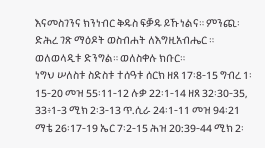እናመስገንና ክንነብር ቅዱስ ፍቓዱ ይኹነልና። ምንጪ፡ ድሕረ ገጽ ማዕዶት ወስብሐት ለእግዚአብሔር ። ወለወላዲቱ ድንግል። ወለስቀሉ ክቡር።
ነግህ ሠለስቱ ስድስቱ ተሰዓቱ ሰርክ ዘጸ 17፡8-15 ግብረ 1፡15-20 መዝ 55፡11-12 ሉቃ 22፡1-14 ዘጸ 32፡30-35, 33፥1-3 ሚክ 2፡3-13 ጥ.ሲራ 24፡1-11 መዝ 94፡21 ማቴ 26፡17-19 ኤር 7፡2-15 ሕዝ 20:39-44 ሚክ 2፡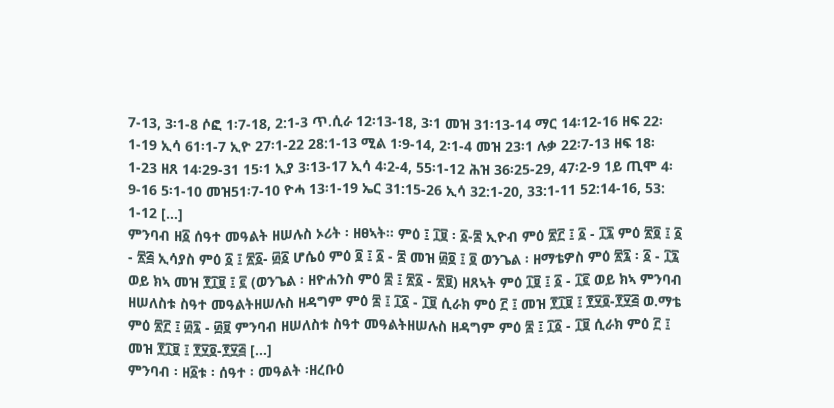7-13, 3፡1-8 ሶፎ 1፡7-18, 2:1-3 ጥ.ሲራ 12፡13-18, 3፡1 መዝ 31፡13-14 ማር 14፡12-16 ዘፍ 22፡1-19 ኢሳ 61፡1-7 ኢዮ 27፡1-22 28:1-13 ሚል 1፡9-14, 2፡1-4 መዝ 23፡1 ሉቃ 22፡7-13 ዘፍ 18፡1-23 ዘጸ 14፡29-31 15፡1 ኢያ 3፡13-17 ኢሳ 4፡2-4, 55፡1-12 ሕዝ 36፡25-29, 47፡2-9 1ይ ጢሞ 4፡9-16 5፡1-10 መዝ51፡7-10 ዮሓ 13፡1-19 ኤር 31:15-26 ኢሳ 32:1-20, 33:1-11 52:14-16, 53: 1-12 […]
ምንባብ ዘ፩ ሰዓተ መዓልት ዘሠሉስ ኦሪት ፡ ዘፀኣት። ምዕ ፤ ፲፱ ፡ ፩-፰ ኢዮብ ምዕ ፳፫ ፤ ፩ - ፲፯ ምዕ ፳፬ ፤ ፩ - ፳፭ ኢሳያስ ምዕ ፩ ፤ ፳፩- ፴፩ ሆሴዕ ምዕ ፬ ፤ ፩ - ፰ መዝ ፴፬ ፤ ፬ ወንጌል ፡ ዘማቴዎስ ምዕ ፳፯ ፡ ፩ - ፲፯ ወይ ክኣ መዝ ፻፲፱ ፤ ፪ (ወንጌል ፡ ዘዮሐንስ ምዕ ፰ ፤ ፳፩ - ፳፱) ዘጸኣት ምዕ ፲፱ ፤ ፩ - ፲፪ ወይ ክኣ ምንባብ ዘሠለስቱ ስዓተ መዓልትዘሠሉስ ዘዳግም ምዕ ፰ ፤ ፲፩ - ፲፱ ሲራክ ምዕ ፫ ፤ መዝ ፻፲፱ ፤ ፻፶፬-፻፶፭ ወ.ማቴ ምዕ ፳፫ ፤ ፴፯ - ፴፱ ምንባብ ዘሠለስቱ ስዓተ መዓልትዘሠሉስ ዘዳግም ምዕ ፰ ፤ ፲፩ - ፲፱ ሲራክ ምዕ ፫ ፤ መዝ ፻፲፱ ፤ ፻፶፬-፻፶፭ […]
ምንባብ ፡ ዘ፩ቱ ፡ ሰዓተ ፡ መዓልት ፡ዘረቡዕ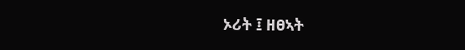ኦሪት ፤ ዘፀኣት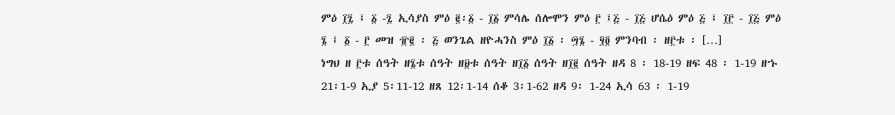ምዕ ፲፯ ፤ ፩ -፯ ኢሳያስ ምዕ ፪፡፩ - ፲፩ ምሳሌ ሰሎሞን ምዕ ፫ ፤፭ - ፲፭ ሆሴዕ ምዕ ፭ ፤ ፲፫ - ፲፭ ምዕ ፮ ፤ ፩ - ፫ መዝ ፹፪ ፡ ፭ ወንጌል ዘዮሓንስ ምዕ ፲፩ ፡ ፵፮ - ፶፬ ምንባብ ፡ ዘ፫ቱ ፡ […]
ነግህ ዘ ፫ቱ ሰዓት ዘ፮ቱ ሰዓት ዘ፱ቱ ሰዓት ዘ፲፩ ሰዓት ዘ፲፪ ሰዓት ዘዳ 8 ፡ 18-19 ዘፍ 48 ፡ 1-19 ዘኁ 21፡1-9 ኢያ 5፡11-12 ዘጸ 12፡1-14 ሰቆ 3፡1-62 ዘዳ 9፡ 1-24 ኢሳ 63 ፡ 1-19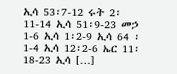ኢሳ 53፡7-12 ሩት 2፡11-14 ኢሳ 51፡9-23 መኃ 1-6 ኢሳ 1፡2-9 ኢሳ 64 ፡ 1-4 ኢሳ 12፡2-6 ኤር 11፡18-23 ኢሳ […]